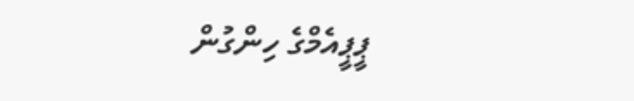ޕީޕީއެމްގެ ހިންގުން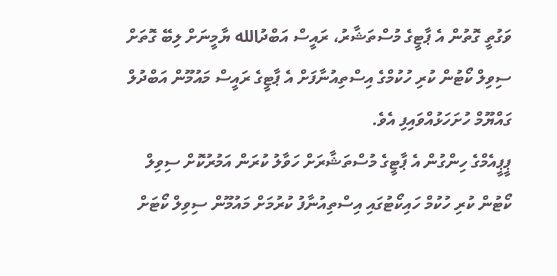ވަގުތީ ގޮތުން އެ ޕާޓީގެ މުސްތަޝާރު، ރައީސް އަބްދުالله ޔާމީނަށް ލިބޭ ގޮތަށް ސިވިލް ކޯޓުން ކުރި ހުކުމްގެ އިސްތިއުނާފަށް އެ ޕާޓީގެ ރައީސް މައުމޫން އަބްދުލް ގައްޔޫމް ހުށަހަޅުއްވައިފި އެވެ.
ޕީޕީއެމްގެ ހިންގުން އެ ޕާޓީގެ މުސްތަޝާރަށް ހަވާލު ކުރަން އަމުރުކޮށް ސިވިލް ކޯޓުން ކުރި ހުކުމް ހައިކޯޓުގައި އިސްތިއުނާފު ކުރުމަށް މައުމޫން ސިވިލް ކޯޓަށް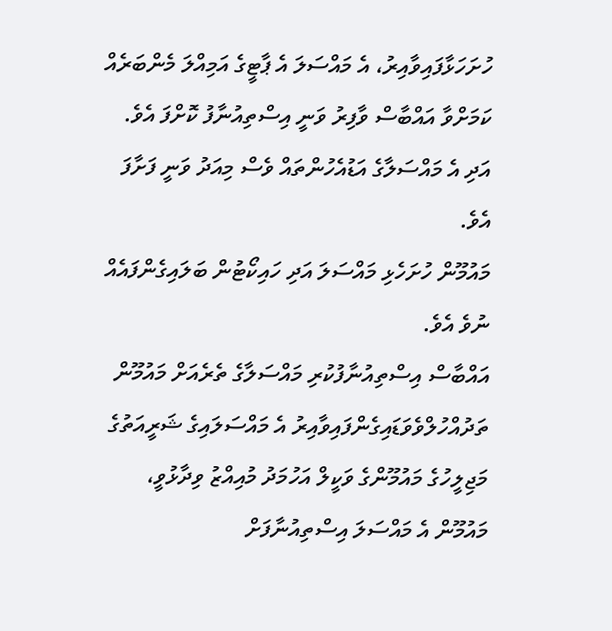ހުށަހަޅާފައިވާއިރު، އެ މައްސަލަ އެ ޕާޓީގެ އަމިއްލަ މެންބަރެއް ކަމަށްވާ އައްބާސް ވާފިރު ވަނީ އިސްތިއުނާފު ކޮށްފަ އެވެ. އަދި އެ މައްސަލާގެ އަޑުއެހުންތައް ވެސް މިއަދު ވަނީ ފަށާފަ އެވެ.
މައުމޫން ހުށަހެޅި މައްސަލަ އަދި ހައިކޯޓުން ބަލައިގެންފައެއް ނުވެ އެވެ.
އައްބާސް އިސްތިއުނާފުކުރި މައްސަލާގެ ތެރެއަށް މައުމޫން ތަދުއްހުލްވެވަޑައިގެންފައިވާއިރު އެ މައްސަލައިގެ ޝަރީއަތުގެ މަޖިލީހުގެ މައުމޫންގެ ވަކީލް އަހުމަދު މުއިއްޒު ވިދާޅުވީ، މައުމޫން އެ މައްސަލަ އިސްތިއުނާފަށް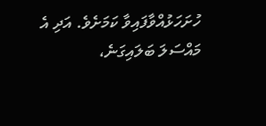ހުށަހަޅުއްވާފައިވާ ކަމަށެވެ. އަދި އެ މައްސަލަ ބަލައިގަނެ،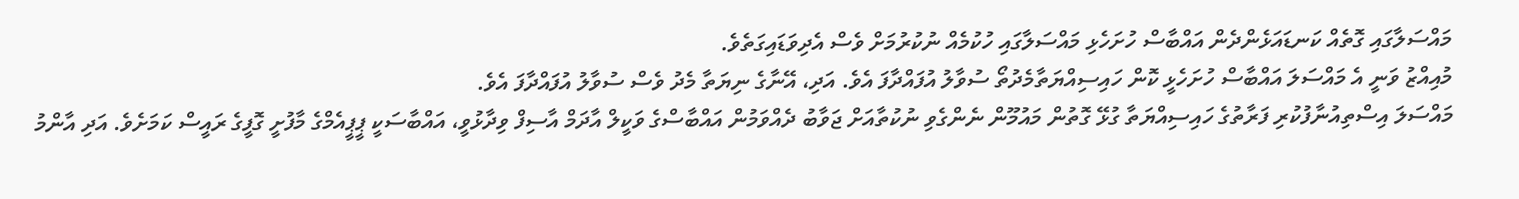މައްސަލާގައި ގޮތެއް ކަނޑައަޅެންދެން އައްބާސް ހުށަހެޅި މައްސަލާގައި ހުކުމެއް ނުކުރުމަށް ވެސް އެދިވަޑައިގަތެވެ.
މުއިއްޒު ވަނީ އެ މައްސަލަ އައްބާސް ހުށަހެޅީ ކޮން ހައިސިއްޔަތާމެދުތޯ ސުވާލު އުފައްދާފަ އެވެ. އަދި، އޭނާގެ ނިޔަތާ މެދު ވެސް ސުވާލު އުފައްދާފަ އެވެ.
މައްސަލަ އިސްތިއުނާފުކުރި ފަރާތުގެ ހައިސިއްޔަތާ ގުޅޭ ގޮތުން މައުމޫން ނެންގެވި ނުކުތާއަށް ޖަވާބު ދެއްވަމުން އައްބާސްގެ ވަކީލް އާދަމް އާސިފް ވިދާޅުވީ، އައްބާސަކީ ޕީޕީއެމްގެ މާފުށީ ގޮފީގެ ރައީސް ކަމަށެވެ. އަދި އާންމު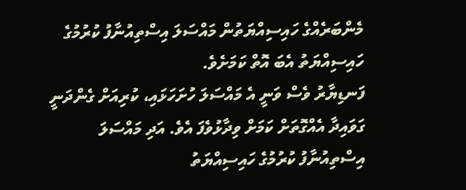މެންބަރެއްގެ ހައިސިއްޔަތުން މައްސަލަ އިސްތިއުނާފު ކުރުމުގެ ހައިސިއްޔަތު އެބަ އޮތް ކަމަށެވެ.
ފަނޑިޔާރު ވެސް ވަނީ އެ މައްސަލަ ހުށަހަޅައި، ކުރިއަށް ގެންދަނީ ގަވައިދާ އެއްގޮތަށް ކަމަށް ވިދާޅުވެފަ އެވެ. އަދި މައްސަލަ އިސްތިއުނާފު ކުރުމުގެ ހައިސިއްޔަތު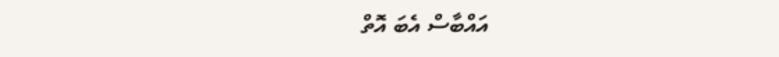އައްބާސް އެބަ އޮތް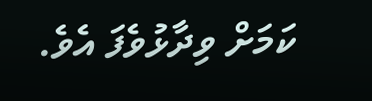ކަމަށް ވިދާޅުވެފަ އެވެ.